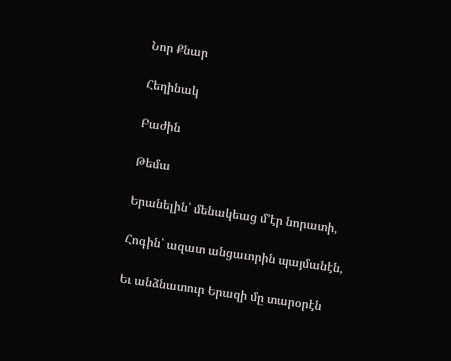Նոր Քնար

Հեղինակ

Բաժին

Թեմա

Երանելին՝ մենակեաց մ՚էր նորատի,

Հոգին՝ ազատ անցաւորին պայմանէն,

Եւ անձնատուր Երազի մը տարօրէն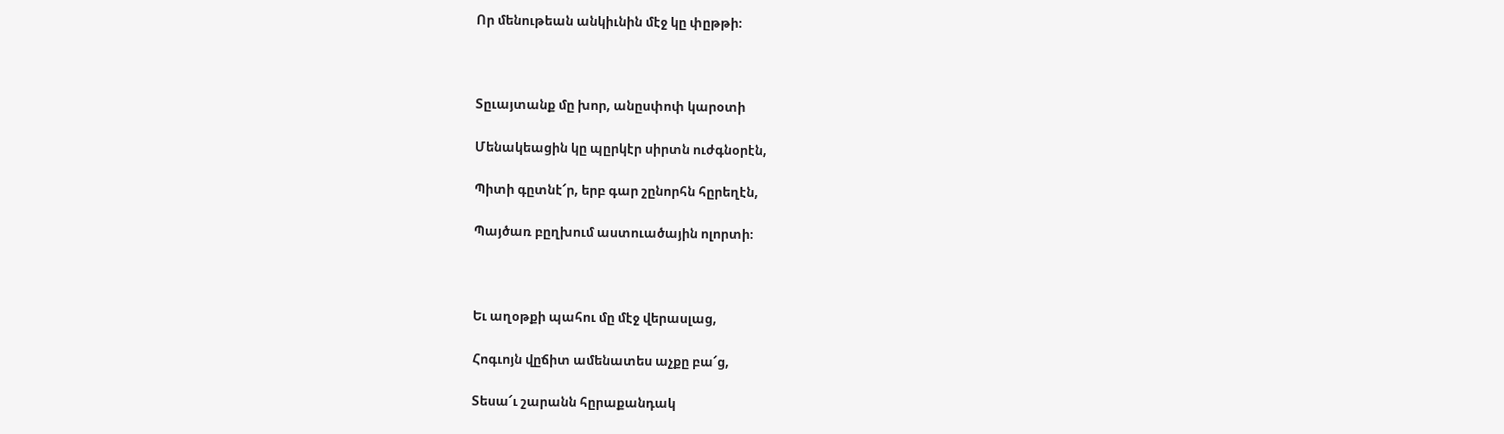Որ մենութեան անկիւնին մէջ կը փըթթի։



Տըւայտանք մը խոր, անըսփոփ կարօտի

Մենակեացին կը պըրկէր սիրտն ուժգնօրէն,

Պիտի գըտնէ՜ր, երբ գար շընորհն հըրեղէն,

Պայծառ բըղխում աստուածային ոլորտի։



Եւ աղօթքի պահու մը մէջ վերասլաց,

Հոգւոյն վըճիտ ամենատես աչքը բա՜ց,

Տեսա՜ւ շարանն հըրաքանդակ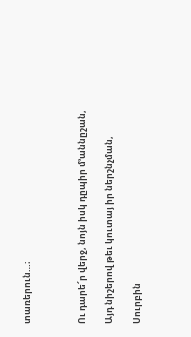տառերուն…։



Ու դարե՜ր վերջ, նոյն իսկ դըպիր մ՚աննըշան,

Այդ նիշերով թեւ կուտայ իր ներշնչման,

Սուրբին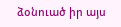ձօնուած իր այս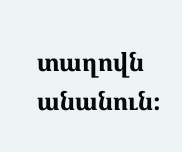տաղովն անանուն։